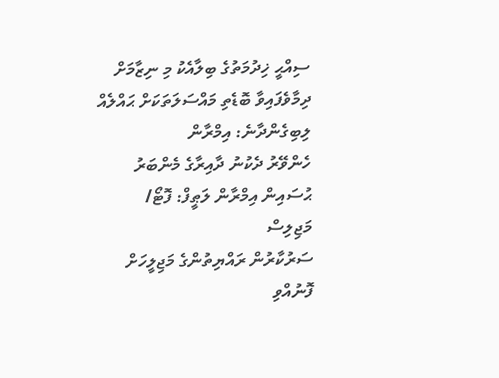ސިއްޙީ ޚިދުމަތުގެ ބިލާއެކު މި ނިޒާމަށް ދިމާވެފައިވާ ބޮޑެތި މައްސަލަތަކަށް ޙައްލެއް ލިބިގެންދާނެ: އިމްރާން
ހެންވޭރު ދެކުނު ދާއިރާގެ މެންބަރު ޙުސައިން އިމްރާން ލަޠީފް: ފޮޓޯ/ މަޖިލިސް
ސަރުކާރުން ރައްޔިތުންގެ މަޖިލީހަށް ފޮނުއްވި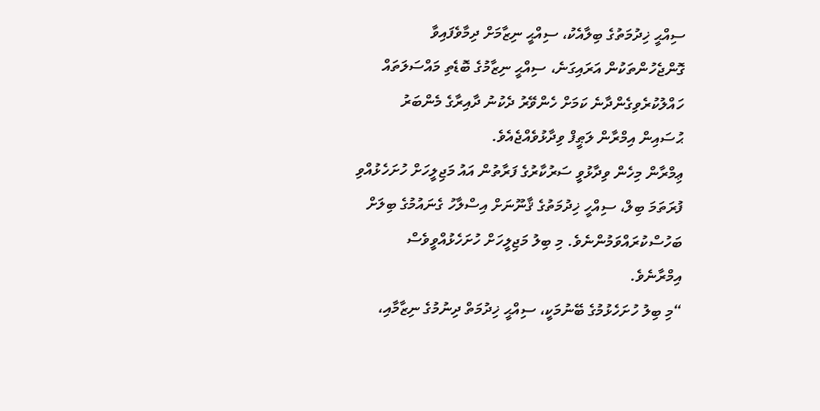ސިއްޙީ ޚިދުމަތުގެ ބިލާއެކު، ސިއްޙީ ނިޒާމަށް ދިމާވެފައިވާ ގޮންޖެހުންތަކުން އަރައިގަނެ، ސިއްޙީ ނިޒާމުގެ ބޮޑެތި މައްސަލަތައް ހައްލުކުރެވިގެންދާނެ ކަމަށް ހެންވޭރު ދެކުނު ދާއިރާގެ މެންބަރު ޙުސައިން އިމްރާން ލަޠީފް ވިދާޅުވެއްޖެއެވެ.
ޢިމްރާން މިހެން ވިދާޅުވީ ސަރުކާރުގެ ފަރާތުން އައު މަޖިލީހަށް ހުށަހެޅުއްވި ފުރަތަމަ ބިލް، ސިއްހީ ޚިދުމަތުގެ ޤާނޫނަށް އިސްލާހު ގެނައުމުގެ ބިލަށް ބަހުސްކުރައްވަމުންނެވެ. މި ބިލު މަޖިލީހަށް ހުށަހެޅުއްވީވެސް އިމްރާނެވެ.
“މި ބިލު ހުށަހެޅުމުގެ ބޭނުމަކީ، ސިއްޙީ ޚިދުމަތް ދިނުމުގެ ނިޒާމާއި،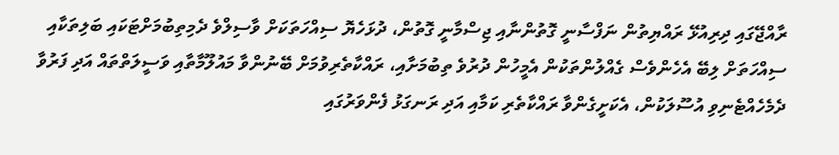ރާއްޖޭގައި ދިރިއުޅޭ ރައްޔިތުން ނަފްސާނީ ގޮތުންނާއި ޖިސްމާނީ ގޮތުން، ދުޅަހެޔޮ ސިއްހަތަކަށް ވާސިލްވެ ދެމިތިބުމަށްޓަކައި ބަލިތަކާއި ސިއްހަތަށް ލިބޭ އެހެންވެސް ގެއްލުންތަކުން އެމީހުން ދުރުވެ ތިބުމަށާއި، ރައްކާތެރިވުމަށް ބޭނުންވާ މައުލޫމާތާއި ވަސީލަތްތައް އަދި ފަރުވާ ދެމެހެއްޓެނިވި އުސޫލަކުން، އެކަށީގެންވާ ރައްކާތެރި ކަމާއި އަދި ރަނގަޅު ފެންވަރުގައި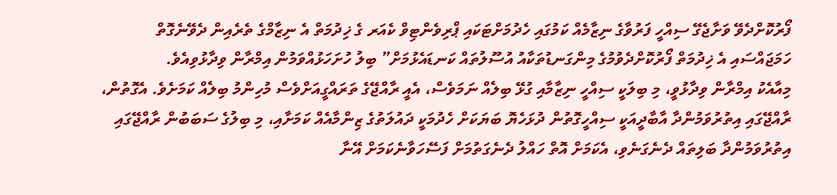ފޯރުކޮށްދެވޭ ވަށާޖެގޭ ސިއްހީ ފަރުވާގެ ނިޒާމެއް ކަމުގައި ހެދުމަށްޓަކައި ޕްރިވެންޓިވް ކެއަރ ގެ ޚިދުމަތް އެ ނިޒާމްގެ ތެރެއިން ދެވޭނެގޮތް ހަމަޖައްސައި އެ ޚިދުމަތް ފޯރުކޮށްދެވުމުގެ މިންގަނޑުތަކާއު އުސޫލުތައް ކަނޑައެޅުމަށް” ބިލު ހުށަހަޅުއްވަމުން އިމްރާން ވިދާޅުވިއެވެ.
މިއާއެކު އިމްރާން ވިދާޅުވީ، މި ބިލަކީ ސިއްހީ ނިޒާމާއި ގުޅޭ ބިލެއް ނަމަވެސް، އެއީ ރާއްޖޭގެ ތަރައްގީއަށްވެސް މުހިންމު ބިލެއް ކަމަށެވެ. އެގޮތުން، ރާއްޖޭގައި އިތުރުވަމުންދާ އާބާދީއަކީ ސިއްހީގޮތުން ދުޅަހެޔޮ ބަޔަކަށް ހެދުމަކީ ދައުލަތުގެ ޒިންމާއެއް ކަމަށާއި، މި ބިލުގެ ސަބަބުން ރާއްޖޭގައި އިތުރުވަމުންދާ ބަލިތައް ދެނެގަނެވި، އެކަމަށް އޮތް ހައްލު ދެނެގަތުމަށް ފަސޭހަވާނެކަމަށް އޭނާ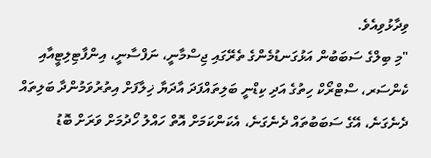ވިދާޅުވިއެވެ.
"މި ބިލްގެ ސަބަބުން އަޅުގަނޑުމެންގެ ތެރޭގައި ޖިސްމާނީ، ނަފްސާނީ، އިންފާޓިލިޓީއާއި ކެންސަރ، ސްޓްރޯކް ހިތުގެ އަދި ކިޑްނީ ބަލިތައްފަދަ އާދަޔާ ޚިލާފަށް އިތުރުވަމުންދާ ބަލިތައް ދެނެގަނެ، އޭގެ ސަބަބުތައް ދެނެގަނެ، އެކަންކަމަށް އޮތް ހައްލު ހޯދުމަށް ވަރަށް ބޮޑު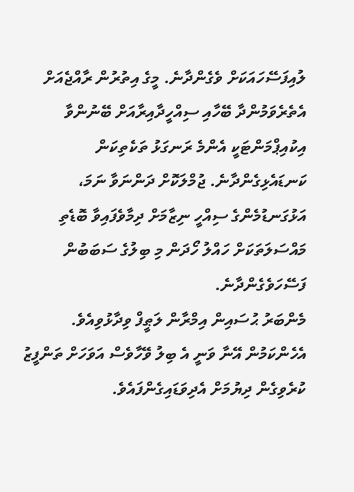ލުއިފަސޭހައަކަށް ވެގެންދާނެ. މީގެ އިތުރުން ރާއްޖެއަށް އެތެރެވަމުންދާ ބޭހާއި ސިއްހީދާއިރާއަށް ބޭނުންވާ އިކުއިޕްމަންޓަކީ އެންމެ ރަނގަޅު ތަކެތިކަން ކަނޑައެޅިގެންދާނެ. ޖުމްލަކޮށް ދަންނަވާ ނަމަ، އަޅުގަނޑުމެންގެ ސިއްހީ ނިޒާމަށް ދިމާވެފައިވާ ބޮޑެތި މައްސަލަތަކަށް ހައްލު ހޯދަން މި ބިލުގެ ސަބަބުން ފަސޭހަވެގެންދާނެ.
މެންބަރު ޙުސައިން އިމްރާން ލަޠީފް ވިދާޅުވިއެވެ.
އެހެންކަމުން އޭނާ ވަނީ އެ ބިލު ވޭހާވެސް އަވަހަށް ތަންފީޒު ކުރެވިގެން ދިޔުމަށް އެދިވަޑައިގެންފައެވެ.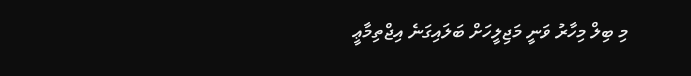މި ބިލް މިހާރު ވަނީ މަޖިލީހަށް ބަލައިގަނެ އިޖްތިމާޢީ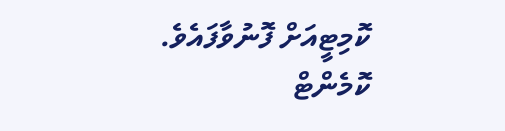ކޮމިޓީއަށް ފޮނުވާފައެވެ.
ކޮމެންޓް